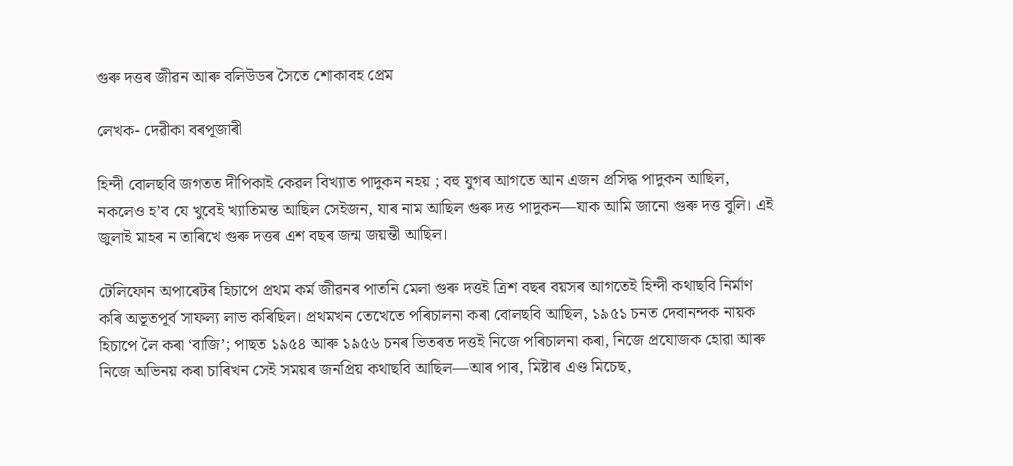গুৰু দত্তৰ জীৱন আৰু বলিউডৰ সৈতে শোকাবহ প্ৰেম

লেখক- দেৱীকা বৰপূজাৰী

হিন্দী বোলছবি জগতত দীপিকাই কেৱল বিখ্যাত পাদুকন নহয় ; বহু যুগৰ আগতে আন এজন প্ৰসিদ্ধ পাদুকন আছিল, নকলেও হ’ব যে খুবেই খ্যাতিমন্ত আছিল সেইজন, যাৰ নাম আছিল গুৰু দত্ত পাদুকন—যাক আমি জানো গুৰু দত্ত বুলি। এই জুলাই মাহৰ ন তাৰিখে গুৰু দত্তৰ এশ বছৰ জন্ম জয়ন্তী আছিল।

টেলিফোন অপাৰেটৰ হিচাপে প্ৰথম কৰ্ম জীৱনৰ পাতনি মেলা গুৰু দত্তই ত্ৰিশ বছৰ বয়সৰ আগতেই হিন্দী কথাছবি নিৰ্মাণ কৰি অভূতপূৰ্ব সাফল্য লাভ কৰিছিল। প্ৰথমখন তেখেতে পৰিচালনা কৰা বোলছবি আছিল, ১৯৫১ চনত দেবানন্দক নায়ক হিচাপে লৈ কৰা ‘বাজি’; পাছত ১৯৫৪ আৰু ১৯৫৬ চনৰ ভিতৰত দত্তই নিজে পৰিচালনা কৰা, নিজে প্ৰযোজক হোৱা আৰু নিজে অভিনয় কৰা চাৰিখন সেই সময়ৰ জনপ্ৰিয় কথাছবি আছিল—আৰ পাৰ, মিষ্টাৰ এণ্ড মিচেছ,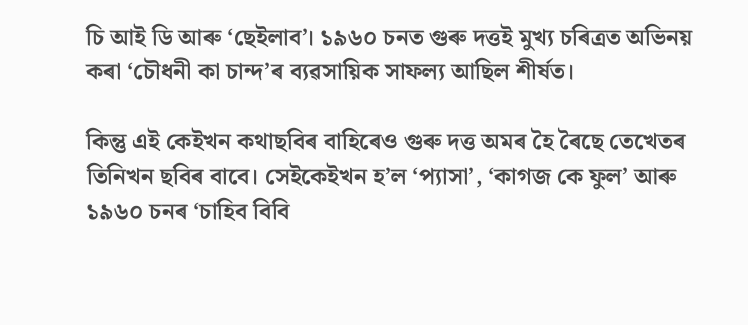চি আই ডি আৰু ‘ছেইলাব’। ১৯৬০ চনত গুৰু দত্তই মুখ্য চৰিত্ৰত অভিনয় কৰা ‘চৌধনী কা চান্দ’ৰ ব্যৱসায়িক সাফল্য আছিল শীৰ্ষত।

কিন্তু এই কেইখন কথাছবিৰ বাহিৰেও গুৰু দত্ত অমৰ হৈ ৰৈছে তেখেতৰ তিনিখন ছবিৰ বাবে। সেইকেইখন হ’ল ‘প্যাসা’, ‘কাগজ কে ফুল’ আৰু ১৯৬০ চনৰ ‘চাহিব বিবি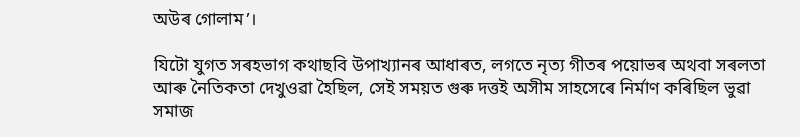অউৰ গোলাম’।

যিটো যুগত সৰহভাগ কথাছবি উপাখ্যানৰ আধাৰত, লগতে নৃত্য গীতৰ পয়োভৰ অথবা সৰলতা আৰু নৈতিকতা দেখুওৱা হৈছিল, সেই সময়ত গুৰু দত্তই অসীম সাহসেৰে নিৰ্মাণ কৰিছিল ভুৱা সমাজ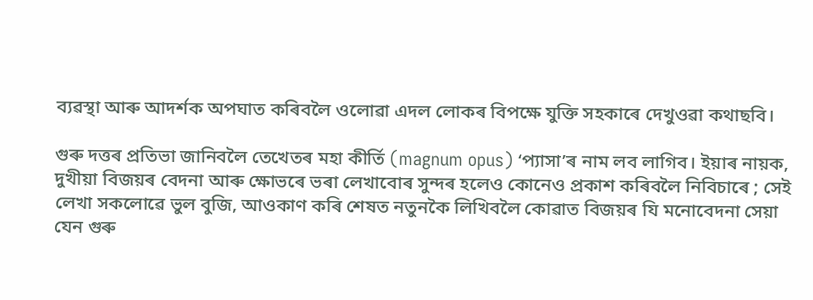ব্যৱস্থা আৰু আদৰ্শক অপঘাত কৰিবলৈ ওলোৱা এদল লোকৰ বিপক্ষে যুক্তি সহকাৰে দেখুওৱা কথাছবি।

গুৰু দত্তৰ প্ৰতিভা জানিবলৈ তেখেতৰ মহা কীৰ্তি (magnum opus) ‘প্যাসা’ৰ নাম লব লাগিব। ইয়াৰ নায়ক, দুখীয়া বিজয়ৰ বেদনা আৰু ক্ষোভৰে ভৰা লেখাবোৰ সুন্দৰ হলেও কোনেও প্ৰকাশ কৰিবলৈ নিবিচাৰে ; সেই লেখা সকলোৱে ভুল বুজি, আওকাণ কৰি শেষত নতুনকৈ লিখিবলৈ কোৱাত বিজয়ৰ যি মনোবেদনা সেয়া যেন গুৰু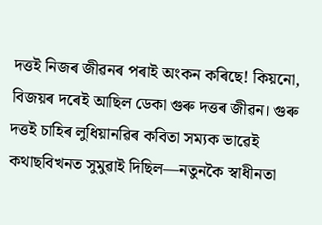দত্তই নিজৰ জীৱনৰ পৰাই অংকন কৰিছে! কিয়নো, বিজয়ৰ দৰেই আছিল ডেকা গুৰু দত্তৰ জীৱন। গুৰু দত্তই চাহিৰ লুধিয়ানৱিৰ কবিতা সম্যক ভাৱেই কথাছবিখনত সুমুৱাই দিছিল—নতুনকৈ স্বাধীনতা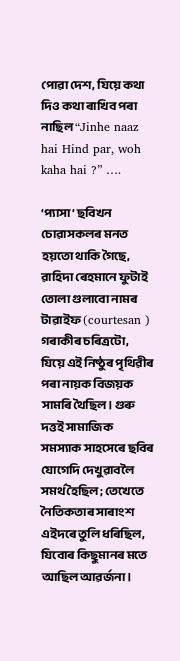পোৱা দেশ, যিয়ে কথা দিও কথা ৰাখিব পৰা নাছিল “Jinhe naaz hai Hind par, woh kaha hai ?” ….

‘প্যাসা’ ছবিখন চোৱাসকলৰ মনত হয়তো থাকি গৈছে, ৱাহিদা ৰেহমানে ফুটাই তোলা গুলাবো নামৰ টাৱাইফ (courtesan ) গৰাকীৰ চৰিত্ৰটো, যিয়ে এই নিষ্ঠুৰ পৃথিৱীৰ পৰা নায়ক বিজয়ক সামৰি থৈছিল। গুৰু দত্তই সামাজিক সমস্যাক সাহসেৰে ছবিৰ যোগেদি দেখুৱাবলৈ সমৰ্থ হৈছিল ; তেখেতে নৈতিকতাৰ সাৰাংশ এইদৰে তুলি ধৰিছিল, যিবোৰ কিছুমানৰ মতে আছিল আৱৰ্জনা।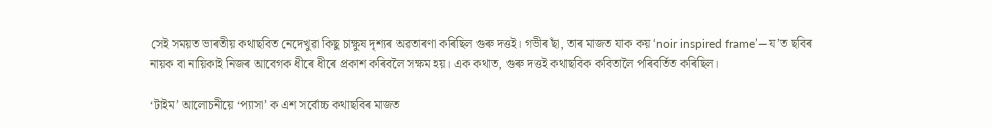সেই সময়ত ভাৰতীয় কথাছবিত নেদেখুৱা কিছু চাক্ষুষ দৃশ্যৰ অৱতাৰণা কৰিছিল গুৰু দত্তই। গভীৰ ছাঁ, তাৰ মাজত যাক কয় ‘noir inspired frame’—য’ত ছবিৰ নায়ক বা নায়িকাই নিজৰ আবেগক ধীৰে ধীৰে প্ৰকাশ কৰিবলৈ সক্ষম হয়। এক কথাত, গুৰু দত্তই কথাছবিক কবিতালৈ পৰিবৰ্তিত কৰিছিল।

‘টাইম’ আলোচনীয়ে ‘প্যাসা’ ক এশ সৰ্বোচ্চ কথাছবিৰ মাজত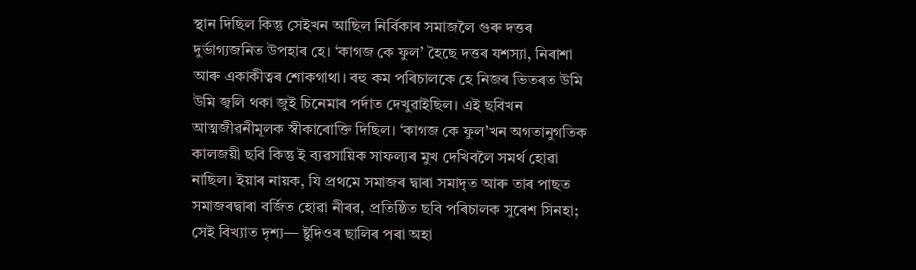স্থান দিছিল কিন্তু সেইখন আছিল নিৰ্বিকাৰ সমাজলৈ গুৰু দত্তৰ দুৰ্ভাগ্যজনিত উপহাৰ হে। ‘কাগজ কে ফুল’ হৈছে দত্তৰ যশস্যা, নিৰাশা আৰু একাকীত্বৰ শোকগাথা। বহু কম পৰিচালকে হে নিজৰ ভিতৰত উমি উমি জ্বলি থকা জুই চিনেমাৰ পৰ্দাত দেখুৱাইছিল। এই ছবিখন আত্মজীৱনীমূলক স্বীকাৰোক্তি দিছিল। ‘কাগজ কে ফুল’খন অগতানুগতিক কালজয়ী ছবি কিন্তু ই ব্যৱসায়িক সাফল্যৰ মুখ দেখিবলৈ সমৰ্থ হোৱা নাছিল। ইয়াৰ নায়ক, যি প্ৰথমে সমাজৰ দ্বাৰা সমাদৃত আৰু তাৰ পাছত সমাজৰদ্বাৰা বৰ্জিত হোৱা নীৰৱ, প্ৰতিষ্ঠিত ছবি পৰিচালক সুৰেশ সিনহা; সেই বিখ্যাত দৃশ্য— ষ্টুদিওৰ ছালিৰ পৰা অহা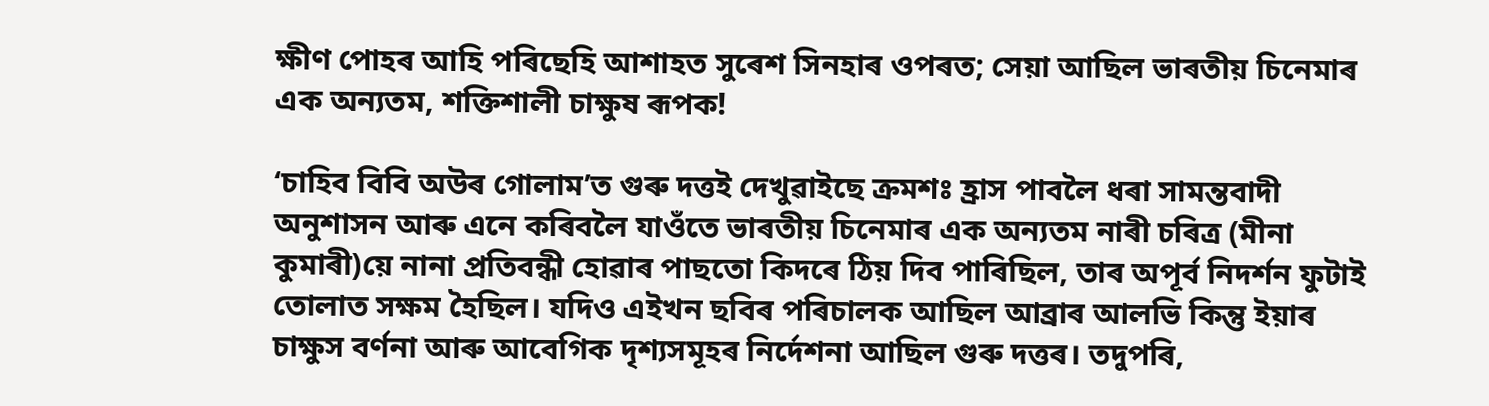ক্ষীণ পোহৰ আহি পৰিছেহি আশাহত সুৰেশ সিনহাৰ ওপৰত; সেয়া আছিল ভাৰতীয় চিনেমাৰ এক অন্যতম, শক্তিশালী চাক্ষুষ ৰূপক!

‘চাহিব বিবি অউৰ গোলাম’ত গুৰু দত্তই দেখুৱাইছে ক্ৰমশঃ হ্ৰাস পাবলৈ ধৰা সামন্তবাদী অনুশাসন আৰু এনে কৰিবলৈ যাওঁতে ভাৰতীয় চিনেমাৰ এক অন্যতম নাৰী চৰিত্ৰ (মীনা কুমাৰী)য়ে নানা প্ৰতিবন্ধী হোৱাৰ পাছতো কিদৰে ঠিয় দিব পাৰিছিল, তাৰ অপূৰ্ব নিদৰ্শন ফুটাই তোলাত সক্ষম হৈছিল। যদিও এইখন ছবিৰ পৰিচালক আছিল আব্ৰাৰ আলভি কিন্তু ইয়াৰ চাক্ষুস বৰ্ণনা আৰু আবেগিক দৃশ্যসমূহৰ নিৰ্দেশনা আছিল গুৰু দত্তৰ। তদুপৰি,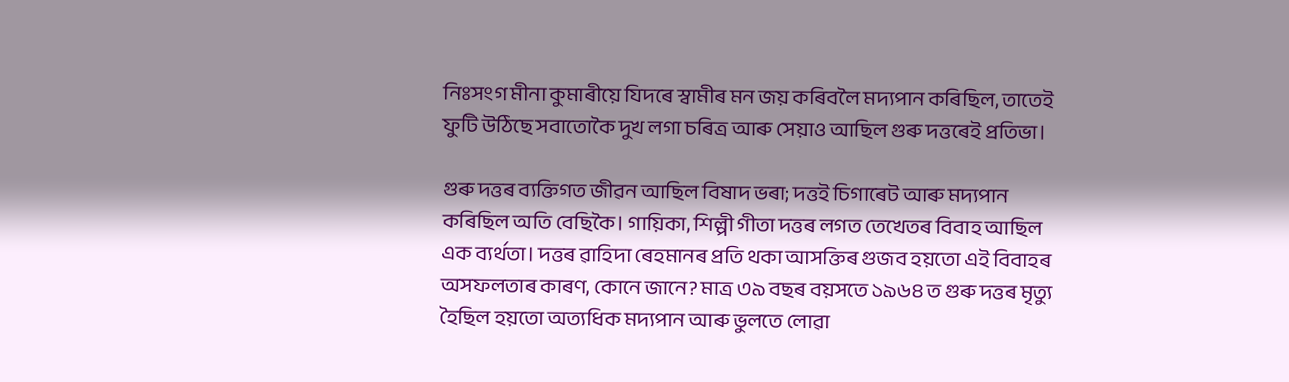নিঃসংগ মীনা কুমাৰীয়ে যিদৰে স্বামীৰ মন জয় কৰিবলৈ মদ্যপান কৰিছিল, তাতেই ফুটি উঠিছে সবাতোকৈ দুখ লগা চৰিত্ৰ আৰু সেয়াও আছিল গুৰু দত্তৰেই প্ৰতিভা।

গুৰু দত্তৰ ব্যক্তিগত জীৱন আছিল বিষাদ ভৰা; দত্তই চিগাৰেট আৰু মদ্যপান কৰিছিল অতি বেছিকৈ। গায়িকা, শিল্পী গীতা দত্তৰ লগত তেখেতৰ বিবাহ আছিল এক ব্যৰ্থতা। দত্তৰ ৱাহিদা ৰেহমানৰ প্ৰতি থকা আসক্তিৰ গুজব হয়তো এই বিবাহৰ অসফলতাৰ কাৰণ, কোনে জানে? মাত্ৰ ৩৯ বছৰ বয়সতে ১৯৬৪ ত গুৰু দত্তৰ মৃত্যু হৈছিল হয়তো অত্যধিক মদ্যপান আৰু ভুলতে লোৱা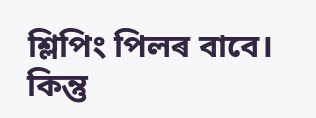শ্লিপিং পিলৰ বাবে। কিন্তু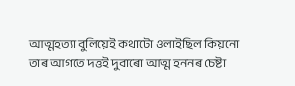আত্মহত্যা বুলিয়েই কথাটো ওলাইছিল কিয়নো তাৰ আগতে দত্তই দুবাৰো আত্ম হননৰ চেষ্টা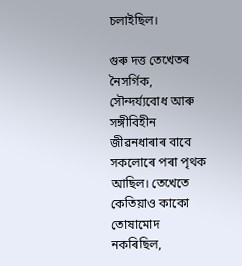চলাইছিল।

গুৰু দত্ত তেখেতৰ নৈসৰ্গিক, সৌন্দৰ্য্যবোধ আৰু সঙ্গীবিহীন জীৱনধাৰাৰ বাবে সকলোৰে পৰা পৃথক আছিল। তেখেতে কেতিয়াও কাকো তোষামোদ নকৰিছিল,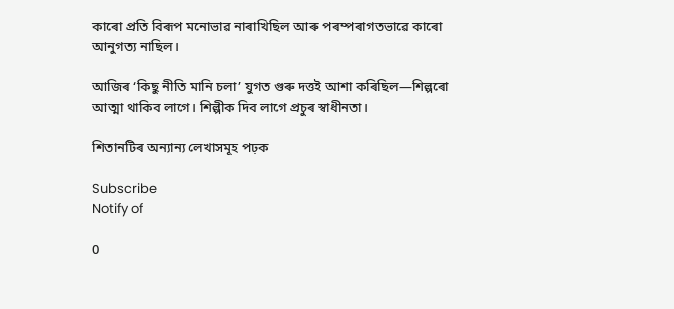কাৰো প্ৰতি বিৰূপ মনোভাৱ নাৰাখিছিল আৰু পৰম্পৰাগতভাৱে কাৰো আনুগত্য নাছিল।

আজিৰ ‘কিছু নীতি মানি চলা’ যুগত গুৰু দত্তই আশা কৰিছিল—শিল্পৰো আত্মা থাকিব লাগে। শিল্পীক দিব লাগে প্ৰচুৰ স্বাধীনতা।

শিতানটিৰ অন্যান্য লেখাসমূহ পঢ়ক

Subscribe
Notify of

0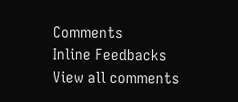Comments
Inline Feedbacks
View all comments